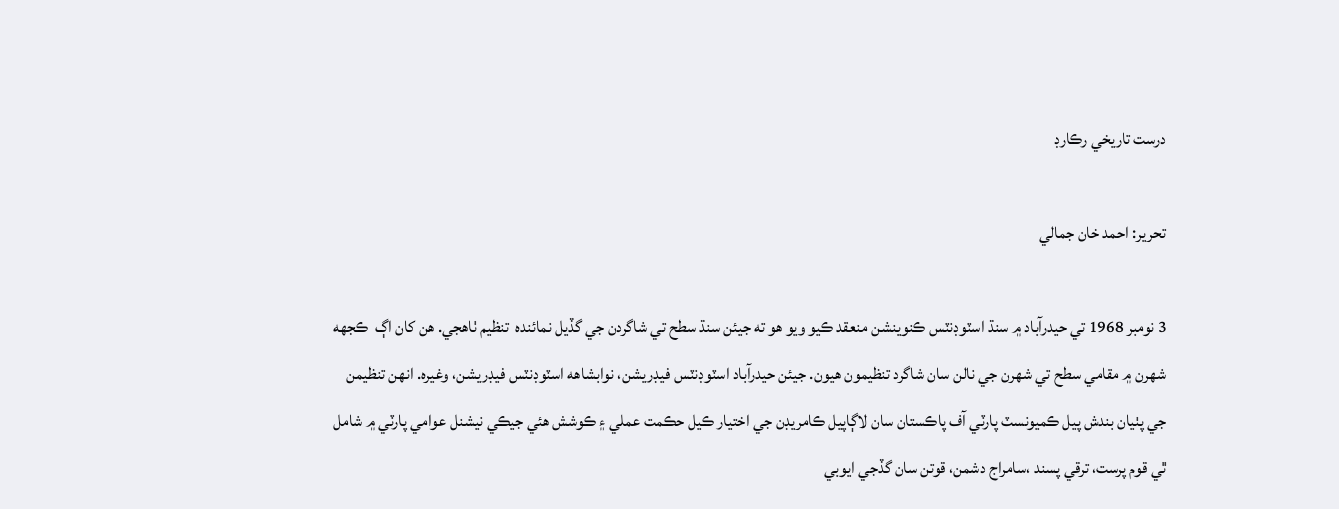درست تاريخي رڪارڊ

تحرير: احمد خان جمالي

3 نومبر 1968 تي حيدرآباد ۾ سنڌ اسٽوڊنٽس ڪنوينشن منعقد ڪيو ويو هو ته جيئن سنڌ سطح تي شاگردن جي گڏيل نمائندہ  تنظيم ٺاهجي. هن کان اڳ  ڪجهه شهرن ۾ مقامي سطح تي شهرن جي نالن سان شاگرد تنظيمون هيون. جيئن حيدرآباد اسٽوڊنٽس فيڊريشن، نوابشاهه اسٽوڊنٽس فيڊريشن، وغيره. انهن تنظيمن جي پٺيان بندش پيل ڪميونسٽ پارٽي آف پاڪستان سان لاڳاپيل ڪامريڊن جي اختيار ڪيل حڪمت عملي ۽ ڪوشش هئي جيڪي نيشنل عوامي پارٽي ۾ شامل ٿي قوم پرست، ترقي پسند ،سامراج دشمن، قوتن سان گڏجي ايوبي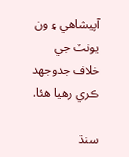آپيشاهي ۽ ون يونٽ جي خلاف جدوجهد ڪري رهيا هئا.

سنڌ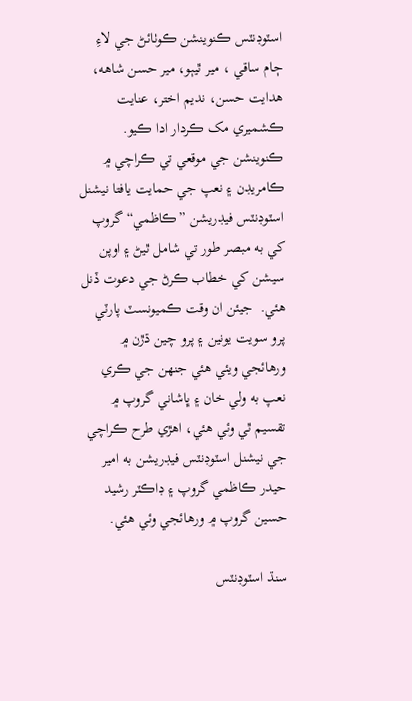اسٽوڊنٽس ڪنوينشن ڪوٺائڻ جي لاءِ ڄام ساقي ، مير ٿيٻو، مير حسن شاهه، هدايت حسن، نديم اختر، عنايت ڪشميري مک ڪردار ادا ڪيو.  ڪنوينشن جي موقعي تي ڪراچي ۾ ڪامريڊن ۽ نعپ جي حمايت يافتا نيشنل اسٽوڊنٽس فيڊريشن ”ڪاظمي“ گروپ کي به مبصر طور تي شامل ٿيڻ ۽ اوپن سيشن کي خطاب ڪرڻ جي دعوت ڏنل هئي.  جيئن ان وقت ڪميونسٽ پارٽي پرو سويت يونين ۽ پرو چين ڌڙن ۾ ورهائجي ويئي هئي جنهن جي ڪري نعپ به ولي خان ۽ ڀاشاني گروپ ۾ تقسيم ٿي وئي هئي، اهڙي طرح ڪراچي جي نيشنل اسٽوڊنٽس فيڊريشن به امير حيدر ڪاظمي گروپ ۽ ڊاڪٽر رشيد حسين گروپ ۾ ورهائجي وئي هئي.

سنڌ اسٽوڊنٽس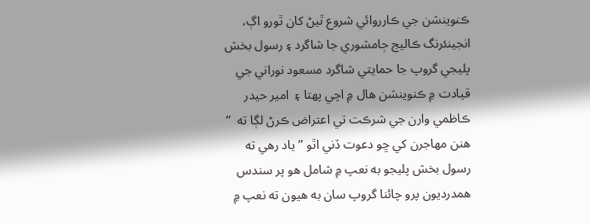ڪنوينشن جي ڪارروائي شروع ٿيڻ کان ٿورو اڳ،  انجينئرنگ ڪاليج ڄامشوري جا شاگرد ۽ رسول بخش پليجي گروپ جا حمايتي شاگرد مسعود نوراني جي قيادت ۾ ڪنوينشن هال ۾ اچي پهتا ۽  امير حيدر ڪاظمي وارن جي شرڪت تي اعتراض ڪرڻ لڳا ته  ” هنن مهاجرن کي ڇو دعوت ڏني اٿو ” ياد رهي ته رسول بخش پليجو به نعپ ۾ شامل هو پر سندس همدرديون پرو چائنا گروپ سان به هيون ته نعپ ۾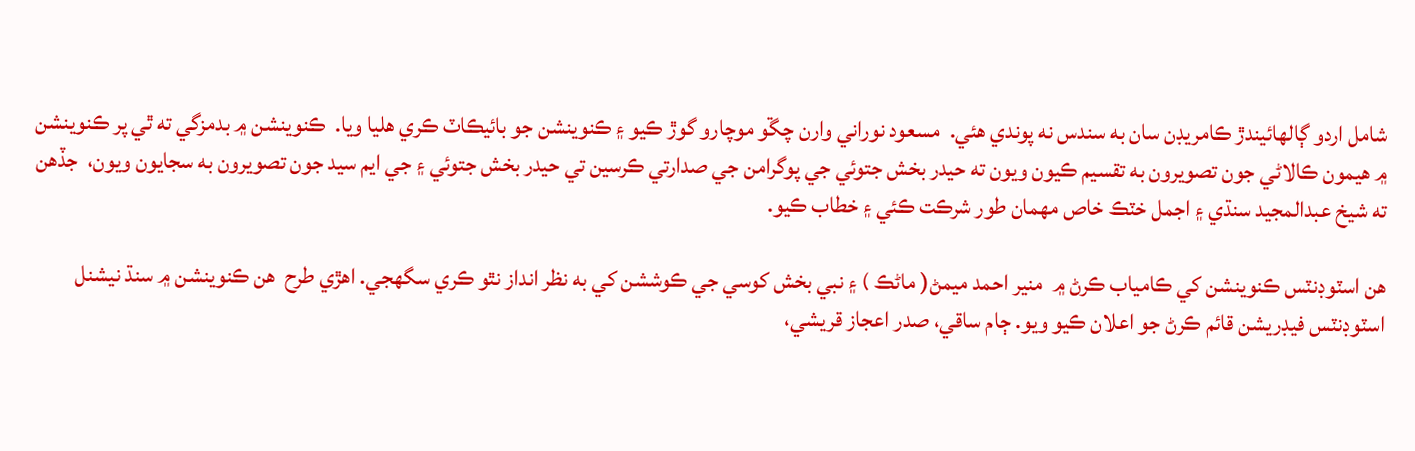شامل اردو ڳالهائيندڙ ڪامريڊن سان به سندس نه پوندي هئي.  مسعود نوراني وارن چڱو موچارو گوڙ ڪيو ۽ ڪنوينشن جو بائيڪاٽ ڪري هليا ويا.  ڪنوينشن ۾ بدمزگي ته ٿي پر ڪنوينشن ۾ هيمون ڪالاڻي جون تصويرون به تقسيم ڪيون ويون ته حيدر بخش جتوئي جي پوگرامن جي صدارتي ڪرسين تي حيدر بخش جتوئي ۽ جي ايم سيد جون تصويرون به سجايون ويون،  جڏهن ته شيخ عبدالمجيد سنڌي ۽ اجمل خٽڪ خاص مهمان طور شرڪت ڪئي ۽ خطاب ڪيو.

هن اسٽوڊنٽس ڪنوينشن کي ڪامياب ڪرڻ ۾  منير احمد ميمڻ( ماڻڪ ) ۽ نبي بخش کوسي جي ڪوششن کي به نظر انداز نٿو ڪري سگهجي. اهڙي طرح  هن ڪنوينشن ۾ سنڌ نيشنل اسٽوڊنٽس فيڊريشن قائم ڪرڻ جو اعلان ڪيو ويو. ڄام ساقي، صدر اعجاز قريشي،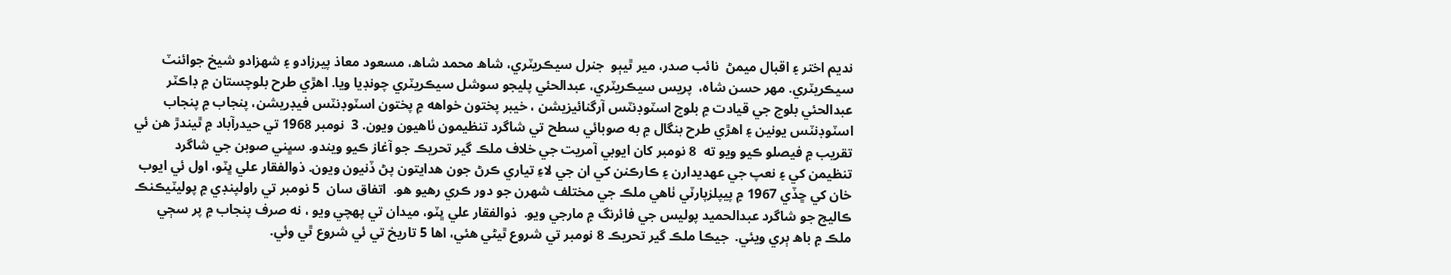نديم اختر ۽ اقبال ميمڻ  نائب صدر، مير ٿيٻو  جنرل سيڪريٽري، شاھ محمد شاھ، مسعود معاذ پيرزادو ۽ شهزادو شيخ جوائنٽ سيڪريٽري. مهر حسن شاه،  پريس سيڪريٽري، عبدالحئي پليجو سوشل سيڪريٽري چونڊيا ويا. اهڙي طرح بلوچستان ۾ ڊاڪٽر عبدالحئي بلوچ جي قيادت ۾ بلوچ اسٽوڊنٽس آرگنائيزيشن ، خيبر پختون خواهه ۾ پختون اسٽوڊنٽس فيڊريشن، پنجاب ۾ پنجاب اسٽوڊنٽس يونين ۽ اهڙي طرح بنگال ۾ به صوبائي سطح تي شاگرد تنظيمون ٺاهيون ويون. 3  نومبر 1968 تي حيدرآباد ۾ ٿيندڙ هن ئي تقريب ۾ فيصلو ڪيو ويو ته  8 نومبر کان ايوبي آمريت جي خلاف ملڪ گير تحريڪ جو آغاز ڪيو ويندو. سڀني صوبن جي شاگرد تنظيمن کي ۽ نعپ جي عهديدارن ۽ ڪارڪنن کي ان جي لاءِ تياري ڪرڻ جون هدايتون پڻ ڏنيون ويون. ذوالفقار علي ڀٽو، اول ئي ايوب خان کي ڇڏي 1967 ۾ پيپلزپارٽي ٺاهي ملڪ جي مختلف شهرن جو دور ڪري رهيو هو.  اتفاق سان  5 نومبر تي راولپنڊي ۾ پوليٽيڪنڪ ڪاليج جو شاگرد عبدالحميد پوليس جي فائرنگ ۾ مارجي ويو.  ذوالفقار علي ڀٽو، ميدان تي پهچي ويو ، نه صرف پنجاب ۾ پر سڄي ملڪ ۾ باھ ٻري ويئي.  جيڪا ملڪ گير تحريڪ 8 نومبر تي شروع ٿيڻي هئي، اها 5 تاريخ تي ئي شروع ٿي وئي.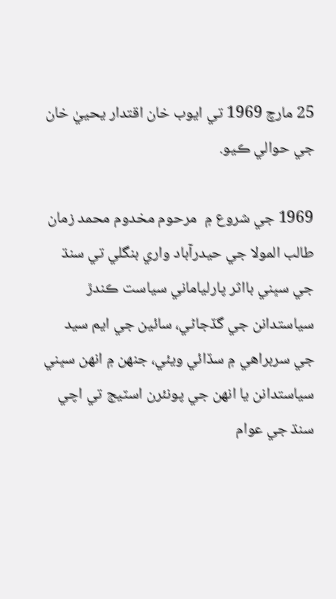25 مارچ 1969 تي ايوب خان اقتدار يحييٰ خان جي حوالي ڪيو.

1969 جي شروع ۾  مرحوم مخدوم محمد زمان طالب المولا جي حيدرآباد واري بنگلي تي سنڌ جي سڀني بااثر پارلياماني سياست ڪندڙ سياستدانن جي گڏجاڻي، سائين جي ايم سيد جي سربراهي ۾ سڏائي ويئي، جنهن ۾ انهن سڀني سياستدانن يا انهن جي پونئرن اسٽيج تي اچي سنڌ جي عوام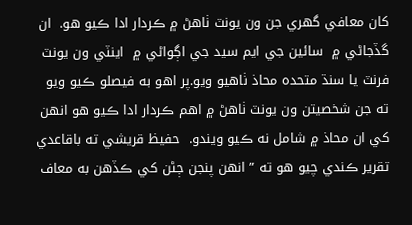کان معافي گهري جن ون يونٽ ٺاھڻ ۾ ڪردار ادا ڪيو هو.  ان گڏجاڻي ۾  سائين جي ايم سيد جي اڳواڻي ۾  اينٽي ون يونٽ فرنٽ يا سنڌ متحده محاذ ٺاهيو ويو.پر اهو به فيصلو ڪيو ويو ته جن شخصيتن ون يونٽ ٺاھڻ ۾ اهم ڪردار ادا ڪيو هو انهن کي ان محاذ ۾ شامل نه ڪيو ويندو.  حفيظ قريشي ته باقاعدي تقرير ڪندي چيو هو ته ” انهن پنجن ڄڻن کي ڪڏهن به معاف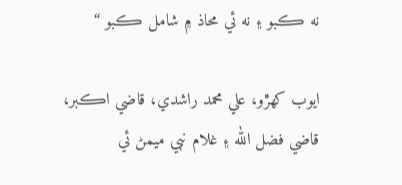نه ڪبو ۽ نه ئي محاذ ۾ شامل ڪبو “

ايوب کهڙو، علي محمد راشدي، قاضي اڪبر، قاضي فضل الله ۽ غلام نبي ميمڻ ئي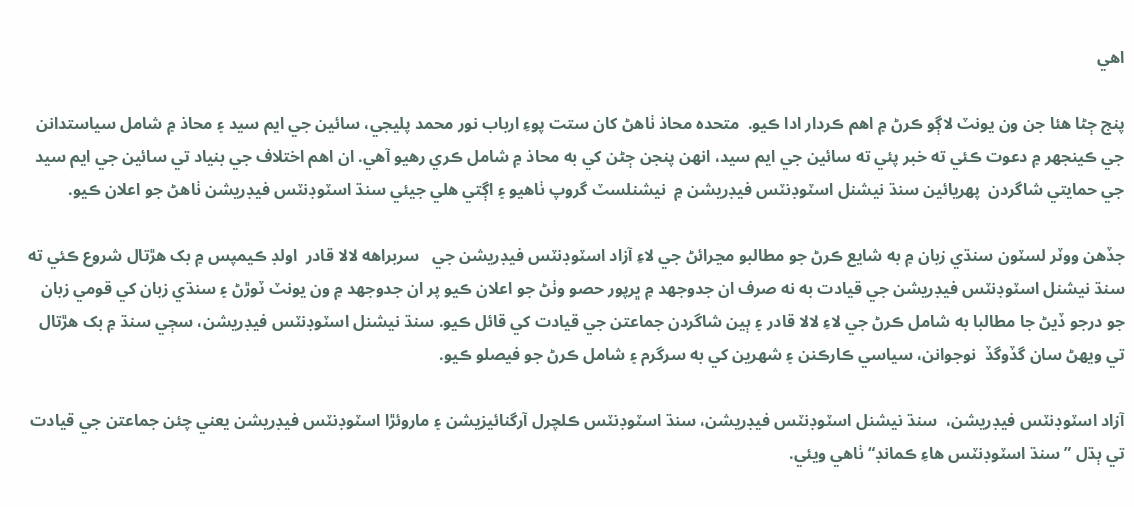اهي

پنج ڄڻا هئا جن ون يونٽ لاڳو ڪرڻ ۾ اهم ڪردار ادا ڪيو.  متحده محاذ ٺاھڻ کان ستت پوءِ ارباب نور محمد پليجي، سائين جي ايم سيد ۽ محاذ ۾ شامل سياستدانن جي ڪينجهر ۾ دعوت ڪئي ته خبر پئي ته سائين جي ايم سيد، انهن پنجن ڄڻن کي به محاذ ۾ شامل ڪري رهيو آهي. ان اهم اختلاف جي بنياد تي سائين جي ايم سيد جي حمايتي شاگردن  پھريائين سنڌ نيشنل اسٽوڊنٽس فيڊريشن ۾  نيشنلسٽ گروپ ٺاهيو ۽ اڳتي هلي جيئي سنڌ اسٽوڊنٽس فيڊريشن ٺاھڻ جو اعلان ڪيو.

جڏهن ووٽر لسٽون سنڌي زبان ۾ به شايع ڪرڻ جو مطالبو مڃرائڻ جي لاءِ آزاد اسٽوڊنٽس فيڊريشن جي   سربراهه لالا قادر  اولڊ ڪيمپس ۾ بک هڙتال شروع ڪئي ته سنڌ نيشنل اسٽوڊنٽس فيڊريشن جي قيادت به نه صرف ان جدوجهد ۾ ڀرپور حصو وٺڻ جو اعلان ڪيو پر ان جدوجهد ۾ ون يونٽ ٽوڙڻ ۽ سنڌي زبان کي قومي زبان جو درجو ڏيڻ جا مطالبا به شامل ڪرڻ جي لاءِ لالا قادر ۽ ٻين شاگردن جماعتن جي قيادت کي قائل ڪيو. سنڌ نيشنل اسٽوڊنٽس فيڊريشن، سڄي سنڌ ۾ بک هڙتال تي ويھڻ سان گڏوگڏ  نوجوانن، سياسي ڪارڪنن ۽ شهرين کي به سرگرم ۽ شامل ڪرڻ جو فيصلو ڪيو.

آزاد اسٽوڊنٽس فيڊريشن،  سنڌ نيشنل اسٽوڊنٽس فيڊريشن، سنڌ اسٽوڊنٽس ڪلچرل آرگنائيزيشن ۽ ماروئڙا اسٽوڊنٽس فيڊريشن يعني چئن جماعتن جي قيادت تي ٻڌل ” سنڌ اسٽوڊنٽس هاءِ ڪمانڊ“ ٺاهي ويئي.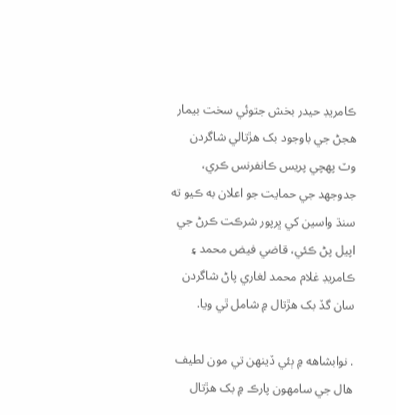ڪامريڊ حيدر بخش جتوئي سخت بيمار هجڻ جي باوجود بک هڙتالي شاگردن وٽ پهچي پريس ڪانفرنس ڪري، جدوجهد جي حمايت جو اعلان به ڪيو ته سنڌ واسين کي ڀرپور شرڪت ڪرڻ جي اپيل پڻ ڪئي، قاضي فيض محمد ۽ ڪامريڊ غلام محمد لغاري پاڻ شاگردن سان گڏ بک هڙتال ۾ شامل ٿي ويا.

. نوابشاهه ۾ ٻئي ڏينهن تي مون لطيف هال جي سامهون پارڪ ۾ بک هڙتال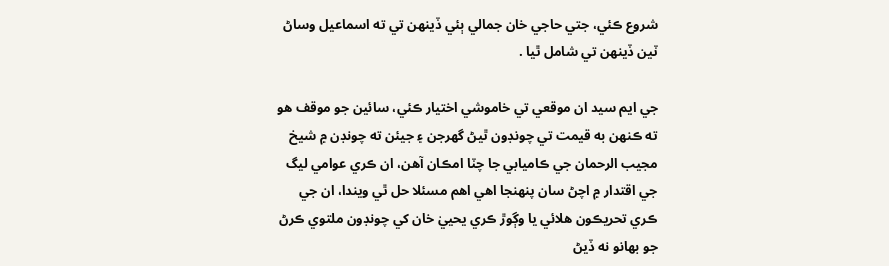شروع ڪئي، جتي حاجي خان جمالي ٻئي ڏينهن تي ته اسماعيل وساڻ ٽين ڏينهن تي شامل ٿيا .

جي ايم سيد ان موقعي تي خاموشي اختيار ڪئي، سائين جو موقف هو ته ڪنهن به قيمت تي چونڊون ٿيڻ گهرجن ۽ جيئن ته چونڊن ۾ شيخ مجيب الرحمان جي ڪاميابي جا چٽا امڪان آهن، ان ڪري عوامي ليگ جي اقتدار ۾ اچڻ سان پنهنجا اهي اهم مسئلا حل ٿي ويندا، ان جي ڪري تحريڪون هلائي يا وڳوڙ ڪري يحييٰ خان کي چونڊون ملتوي ڪرڻ جو بهانو نه ڏيڻ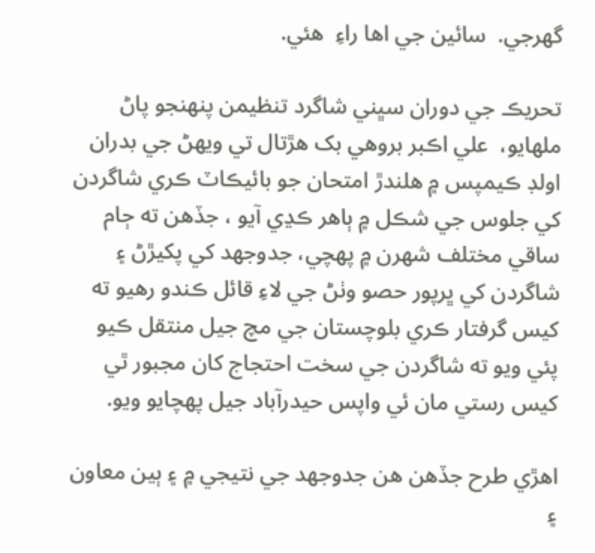گهرجي.  سائين جي اها راءِ  هئي.

تحريڪ جي دوران سڀني شاگرد تنظيمن پنهنجو پاڻ ملهايو،  علي اڪبر بروهي بک هڙتال تي ويهڻ جي بدران اولڊ ڪيمپس ۾ هلندڙ امتحان جو بائيڪاٽ ڪري شاگردن کي جلوس جي شڪل ۾ ٻاهر ڪڍي آيو ، جڏهن ته ڄام ساقي مختلف شهرن ۾ پهچي، جدوجهد کي پکيڙڻ ۽ شاگردن کي ڀرپور حصو وٺڻ جي لاءِ قائل ڪندو رهيو ته کيس گرفتار ڪري بلوچستان جي مچ جيل منتقل ڪيو پئي ويو ته شاگردن جي سخت احتجاج کان مجبور ٿي کيس رستي مان ئي واپس حيدرآباد جيل پهچايو ويو.

اهڙي طرح جڏهن هن جدوجهد جي نتيجي ۾ ۽ ٻين معاون ۽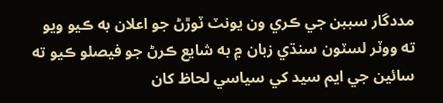مددگار سببن جي ڪري ون يونٽ ٽوڙڻ جو اعلان به ڪيو ويو ته ووٽر لسٽون سنڌي زبان ۾ به شايع ڪرڻ جو فيصلو ڪيو ته سائين جي ايم سيد کي سياسي لحاظ کان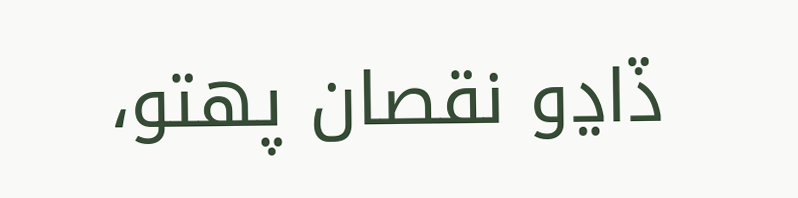ڏاڍو نقصان پهتو،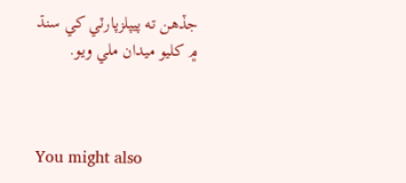جڏهن ته پيپلزپارٽي کي سنڌ ۾ کليو ميدان ملي ويو.



You might also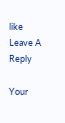like
Leave A Reply

Your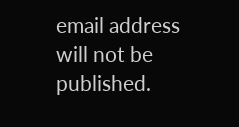email address will not be published.